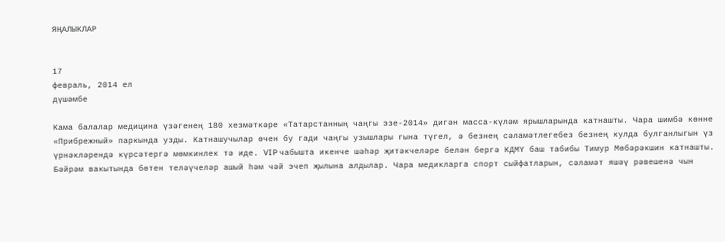ЯҢАЛЫКЛАР


17
февраль, 2014 ел
дүшәмбе

Кама балалар медицина үзәгенең 180 хезмәткәре «Татарстанның чаңгы эзе-2014» дигән масса-күләм ярышларында катнашты. Чара шимбә көнне «Прибрежный» паркында узды. Катнашучылар өчен бу гади чаңгы узышлары гына түгел, ә безнең сәламәтлегебез безнең кулда булганлыгын үз үрнәкләрендә күрсәтергә мөмкинлек тә иде. VIP чабышта икенче шәһәр җитәкчеләре белән бергә КДМҮ баш табибы Тимур Мөбәрәкшин катнашты. Бәйрәм вакытында бөтен теләүчеләр ашый һәм чәй эчеп җылына алдылар. Чара медикларга спорт сыйфатларын, сәламәт яшәү рәвешенә чын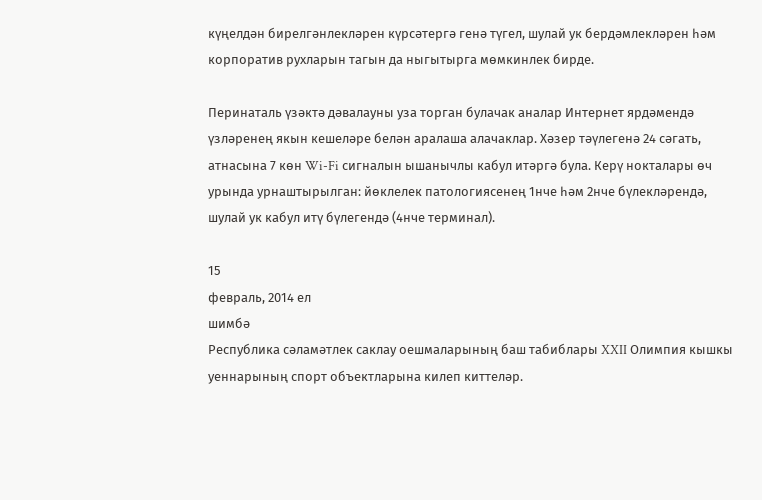күңелдән бирелгәнлекләрен күрсәтергә генә түгел, шулай ук бердәмлекләрен һәм корпоратив рухларын тагын да ныгытырга мөмкинлек бирде.

Перинаталь үзәктә дәвалауны уза торган булачак аналар Интернет ярдәмендә үзләренең якын кешеләре белән аралаша алачаклар. Хәзер тәүлегенә 24 сәгать, атнасына 7 көн Wi-Fi сигналын ышанычлы кабул итәргә була. Керү нокталары өч урында урнаштырылган: йөклелек патологиясенең 1нче һәм 2нче бүлекләрендә, шулай ук кабул итү бүлегендә (4нче терминал).

15
февраль, 2014 ел
шимбә
Республика сәламәтлек саклау оешмаларының баш табиблары XXII Олимпия кышкы уеннарының спорт объектларына килеп киттеләр.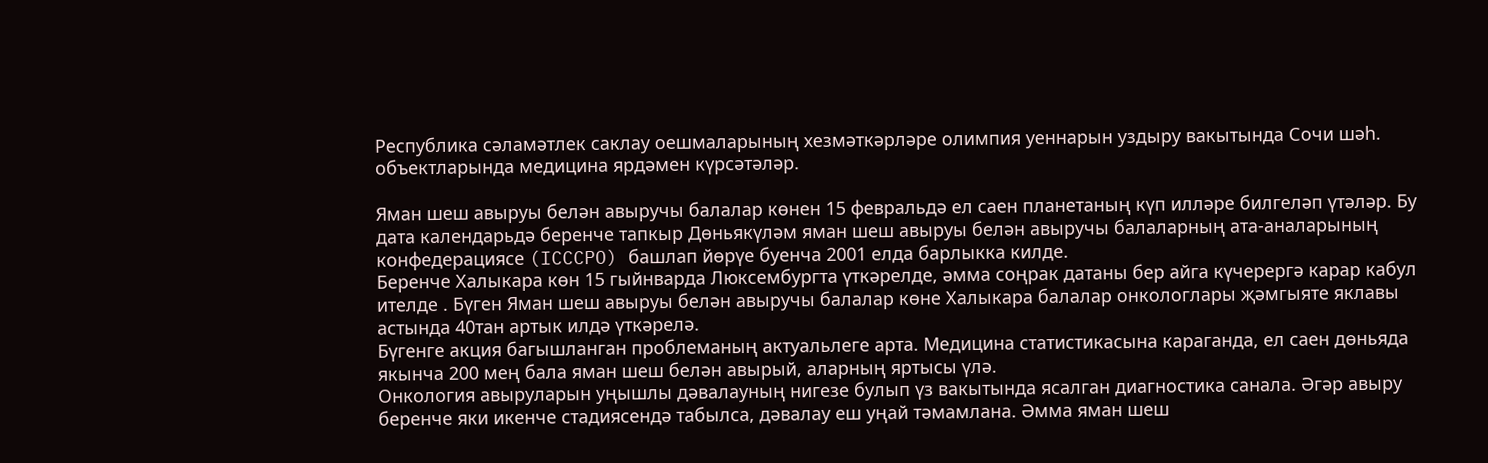Республика сәламәтлек саклау оешмаларының хезмәткәрләре олимпия уеннарын уздыру вакытында Сочи шәһ. объектларында медицина ярдәмен күрсәтәләр.

Яман шеш авыруы белән авыручы балалар көнен 15 февральдә ел саен планетаның күп илләре билгеләп үтәләр. Бу дата календарьдә беренче тапкыр Дөньякүләм яман шеш авыруы белән авыручы балаларның ата-аналарының конфедерациясе (ICCCPO) башлап йөрүе буенча 2001 елда барлыкка килде.
Беренче Халыкара көн 15 гыйнварда Люксембургта үткәрелде, әмма соңрак датаны бер айга күчерергә карар кабул ителде . Бүген Яман шеш авыруы белән авыручы балалар көне Халыкара балалар онкологлары җәмгыяте яклавы астында 40тан артык илдә үткәрелә.
Бүгенге акция багышланган проблеманың актуальлеге арта. Медицина статистикасына караганда, ел саен дөньяда якынча 200 мең бала яман шеш белән авырый, аларның яртысы үлә.
Онкология авыруларын уңышлы дәвалауның нигезе булып үз вакытында ясалган диагностика санала. Әгәр авыру беренче яки икенче стадиясендә табылса, дәвалау еш уңай тәмамлана. Әмма яман шеш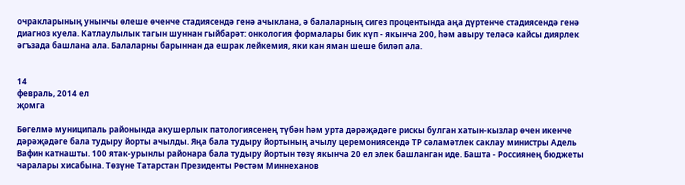очракларының унынчы өлеше өченче стадиясендә генә ачыклана, ә балаларның сигез процентында аңа дүртенче стадиясендә генә диагноз куела. Катлаулылык тагын шуннан гыйбарәт: онкология формалары бик күп - якынча 200, һәм авыру теләсә кайсы диярлек әгъзада башлана ала. Балаларны барыннан да ешрак лейкемия, яки кан яман шеше биләп ала.


14
февраль, 2014 ел
җомга

Бөгелмә муниципаль районында акушерлык патологиясенең түбән һәм урта дәрәҗәдәге рискы булган хатын-кызлар өчен икенче дәрәҗәдәге бала тудыру йорты ачылды. Яңа бала тудыру йортының ачылу церемониясендә ТР сәламәтлек саклау министры Адель Вафин катнашты. 100 ятак-урынлы районара бала тудыру йортын төзү якынча 20 ел элек башланган иде. Башта - Россиянең бюджеты чаралары хисабына. Төзүне Татарстан Президенты Рөстәм Миннеханов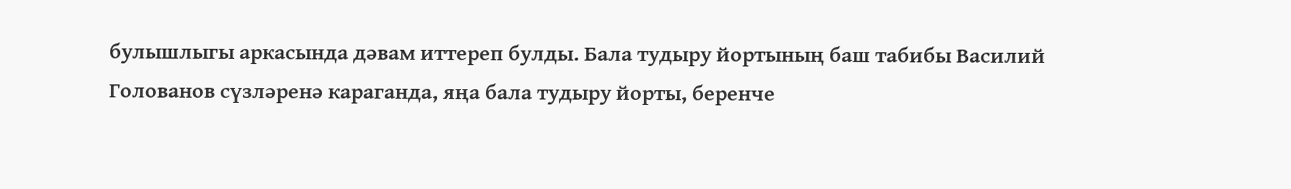булышлыгы аркасында дәвам иттереп булды. Бала тудыру йортының баш табибы Василий Голованов сүзләренә караганда, яңа бала тудыру йорты, беренче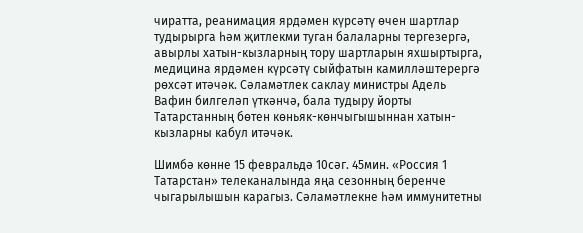чиратта, реанимация ярдәмен күрсәтү өчен шартлар тудырырга һәм җитлекми туган балаларны тергезергә, авырлы хатын-кызларның тору шартларын яхшыртырга, медицина ярдәмен күрсәтү сыйфатын камилләштерергә рөхсәт итәчәк. Сәламәтлек саклау министры Адель Вафин билгеләп үткәнчә, бала тудыру йорты Татарстанның бөтен көньяк-көнчыгышыннан хатын-кызларны кабул итәчәк.

Шимбә көнне 15 февральдә 10сәг. 45мин. «Россия 1 Татарстан» телеканалында яңа сезонның беренче чыгарылышын карагыз. Сәламәтлекне һәм иммунитетны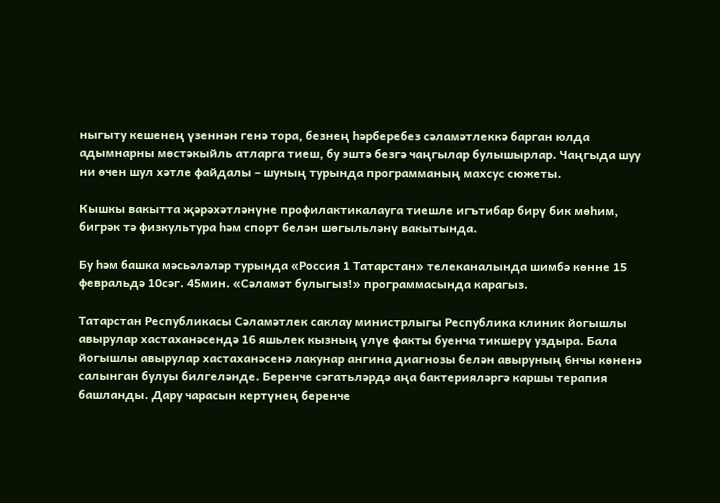ныгыту кешенең үзеннән генә тора, безнең һәрберебез сәламәтлеккә барган юлда адымнарны мөстәкыйль атларга тиеш, бу эштә безгә чаңгылар булышырлар. Чаңгыда шуу ни өчен шул хәтле файдалы – шуның турында программаның махсус сюжеты.

Кышкы вакытта җәрәхәтләнүне профилактикалауга тиешле игътибар бирү бик мөһим, бигрәк тә физкультура һәм спорт белән шөгыльләнү вакытында.

Бу һәм башка мәсьәләләр турында «Россия 1 Татарстан» телеканалында шимбә көнне 15 февральдә 10сәг. 45мин. «Сәламәт булыгыз!» программасында карагыз.

Татарстан Республикасы Сәламәтлек саклау министрлыгы Республика клиник йогышлы авырулар хастаханәсендә 16 яшьлек кызның үлүе факты буенча тикшерү уздыра. Бала йогышлы авырулар хастаханәсенә лакунар ангина диагнозы белән авыруның 6нчы көненә салынган булуы билгеләнде. Беренче сәгатьләрдә аңа бактерияләргә каршы терапия башланды. Дару чарасын кертүнең беренче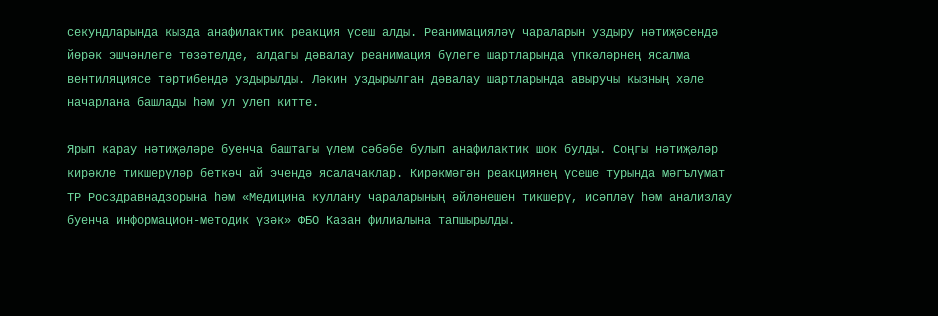секундларында кызда анафилактик реакция үсеш алды. Реанимацияләү чараларын уздыру нәтиҗәсендә йөрәк эшчәнлеге төзәтелде, алдагы дәвалау реанимация бүлеге шартларында үпкәләрнең ясалма вентиляциясе тәртибендә уздырылды. Ләкин уздырылган дәвалау шартларында авыручы кызның хәле начарлана башлады һәм ул улеп китте.

Ярып карау нәтиҗәләре буенча баштагы үлем сәбәбе булып анафилактик шок булды. Соңгы нәтиҗәләр кирәкле тикшерүләр беткәч ай эчендә ясалачаклар. Кирәкмәгән реакциянең үсеше турында мәгълүмат ТР Росздравнадзорына һәм «Медицина куллану чараларының әйләнешен тикшерү, исәпләү һәм анализлау буенча информацион-методик үзәк» ФБО Казан филиалына тапшырылды.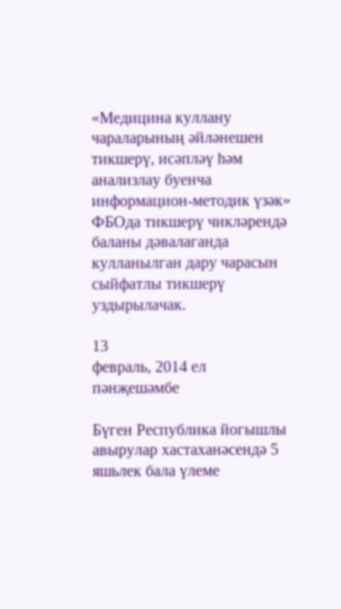«Медицина куллану чараларының әйләнешен тикшерү, исәпләү һәм анализлау буенча информацион-методик үзәк» ФБОда тикшерү чикләрендә баланы дәвалаганда кулланылган дару чарасын сыйфатлы тикшерү уздырылачак.

13
февраль, 2014 ел
пәнҗешәмбе

Бүген Республика йогышлы авырулар хастаханәсендә 5 яшьлек бала үлеме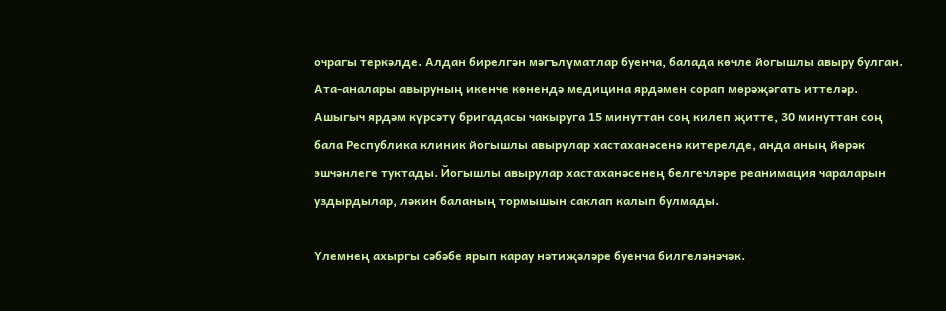очрагы теркәлде. Алдан бирелгән мәгълүматлар буенча, балада көчле йогышлы авыру булган. Ата-аналары авыруның икенче көнендә медицина ярдәмен сорап мөрәҗәгать иттеләр. Ашыгыч ярдәм күрсәтү бригадасы чакыруга 15 минуттан соң килеп җитте, 30 минуттан соң бала Республика клиник йогышлы авырулар хастаханәсенә китерелде, анда аның йөрәк эшчәнлеге туктады. Йогышлы авырулар хастаханәсенең белгечләре реанимация чараларын уздырдылар, ләкин баланың тормышын саклап калып булмады.

Үлемнең ахыргы сәбәбе ярып карау нәтиҗәләре буенча билгеләнәчәк.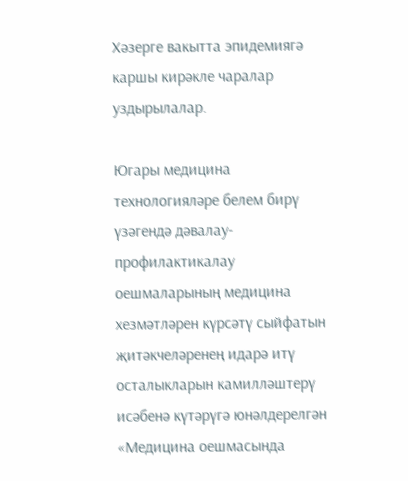Хәзерге вакытта эпидемиягә каршы кирәкле чаралар уздырылалар.

Югары медицина технологияләре белем бирү үзәгендә дәвалау-профилактикалау оешмаларының медицина хезмәтләрен күрсәтү сыйфатын җитәкчеләренең идарә итү осталыкларын камилләштерү исәбенә күтәрүгә юнәлдерелгән «Медицина оешмасында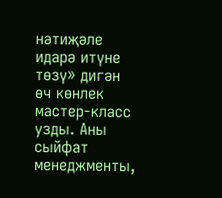нәтиҗәле идарә итүне төзү» дигән өч көнлек мастер-класс узды. Аны сыйфат менеджменты,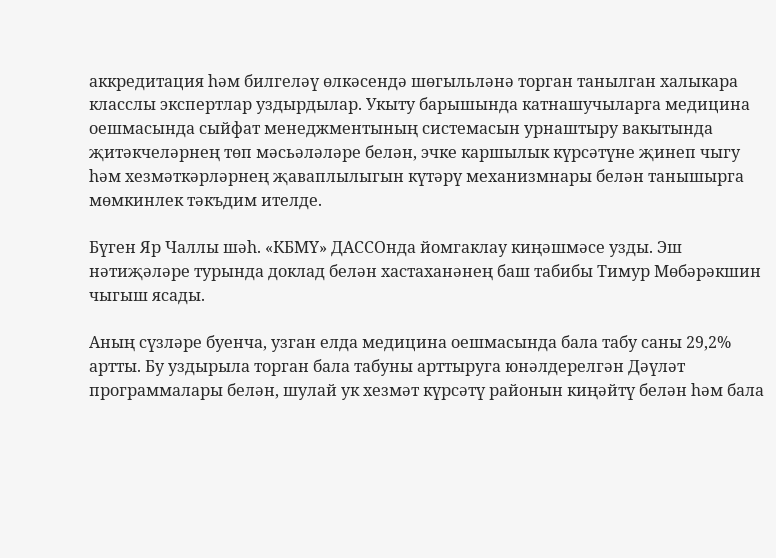аккредитация һәм билгеләү өлкәсендә шөгыльләнә торган танылган халыкара класслы экспертлар уздырдылар. Укыту барышында катнашучыларга медицина оешмасында сыйфат менеджментының системасын урнаштыру вакытында җитәкчеләрнең төп мәсьәләләре белән, эчке каршылык күрсәтүне җинеп чыгу һәм хезмәткәрләрнең җаваплылыгын күтәрү механизмнары белән танышырга мөмкинлек тәкъдим ителде.

Бүген Яр Чаллы шәһ. «КБМҮ» ДАССОнда йомгаклау киңәшмәсе узды. Эш нәтиҗәләре турында доклад белән хастаханәнең баш табибы Тимур Мөбәрәкшин чыгыш ясады.

Аның сүзләре буенча, узган елда медицина оешмасында бала табу саны 29,2% артты. Бу уздырыла торган бала табуны арттыруга юнәлдерелгән Дәүләт программалары белән, шулай ук хезмәт күрсәтү районын киңәйтү белән һәм бала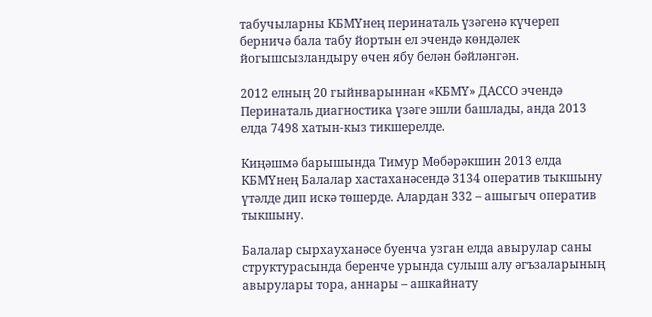табучыларны КБМҮнең перинаталь үзәгенә күчереп берничә бала табу йортын ел эчендә көндәлек йогышсызландыру өчен ябу белән бәйләнгән.

2012 елның 20 гыйнварыннан «КБМҮ» ДАССО эчендә Перинаталь диагностика үзәге эшли башлады, анда 2013 елда 7498 хатын-кыз тикшерелде.

Киңәшмә барышында Тимур Мөбәрәкшин 2013 елда КБМҮнең Балалар хастаханәсендә 3134 оператив тыкшыну үтәлде дип искә төшерде. Алардан 332 – ашыгыч оператив тыкшыну.

Балалар сырхауханәсе буенча узган елда авырулар саны структурасында беренче урында сулыш алу әгъзаларының авырулары тора, аннары – ашкайнату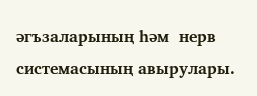әгъзаларының һәм  нерв системасының авырулары.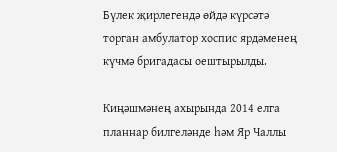Бүлек җирлегендә өйдә күрсәтә торган амбулатор хоспис ярдәменең күчмә бригадасы оештырылды.

Киңәшмәнең ахырында 2014 елга планнар билгеләнде һәм Яр Чаллы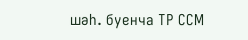шәһ. буенча ТР ССМ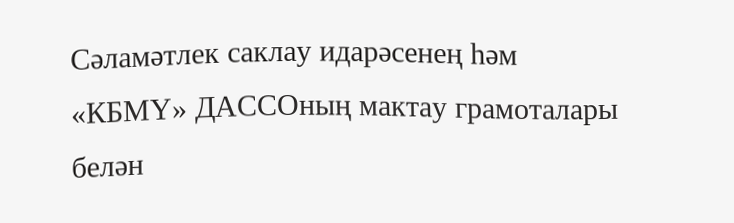Сәламәтлек саклау идарәсенең һәм «КБМҮ» ДАССОның мактау грамоталары белән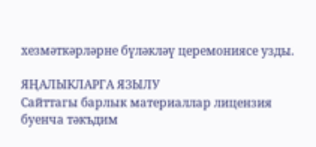хезмәткәрләрне бүләкләү церемониясе узды.

ЯҢАЛЫКЛАРГА ЯЗЫЛУ
Сайттагы барлык материаллар лицензия буенча тәкъдим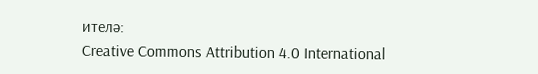ителә:
Creative Commons Attribution 4.0 International